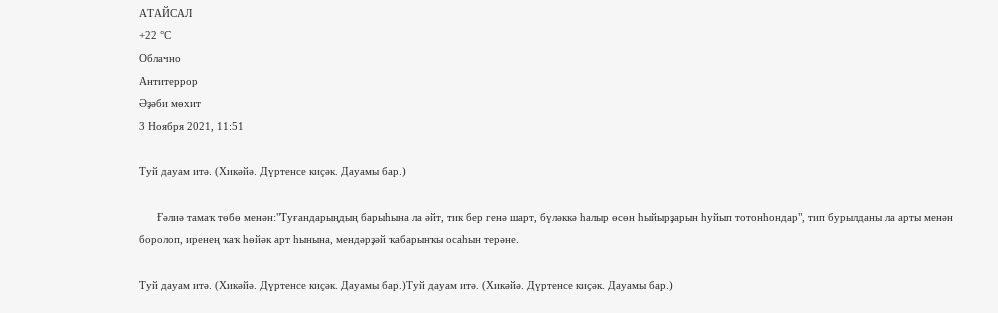АТАЙСАЛ
+22 °С
Облачно
Антитеррор
Әҙәби мѳхит
3 Ноября 2021, 11:51

Туй дауам итә. (Хикәйә. Дүртенсе киҫәк. Дауамы бар.)

      Ғәлиә тамаҡ төбө менән:"Туғандарыңдың барыһына ла әйт, тик бер генә шарт, бүләккә һалыр өсөн һыйырҙарын һуйып тотонһондар", тип бурылданы ла арты менән боролоп, иренең ҡаҡ һөйәк арт һынына, мендәрҙәй ҡабарынҡы осаһын терәне.

Туй дауам итә. (Хикәйә. Дүртенсе киҫәк. Дауамы бар.)Туй дауам итә. (Хикәйә. Дүртенсе киҫәк. Дауамы бар.)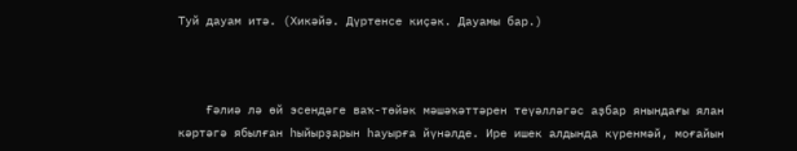Туй дауам итә. (Хикәйә. Дүртенсе киҫәк. Дауамы бар.)



    Ғәлиә лә өй эсендәге ваҡ-төйәк мәшәҡәттәрен теүәлләгәс аҙбар янындағы ялан кәртәгә ябылған һыйырҙарын һауырға йүнәлде. Ире ишек алдында күренмәй, моғайын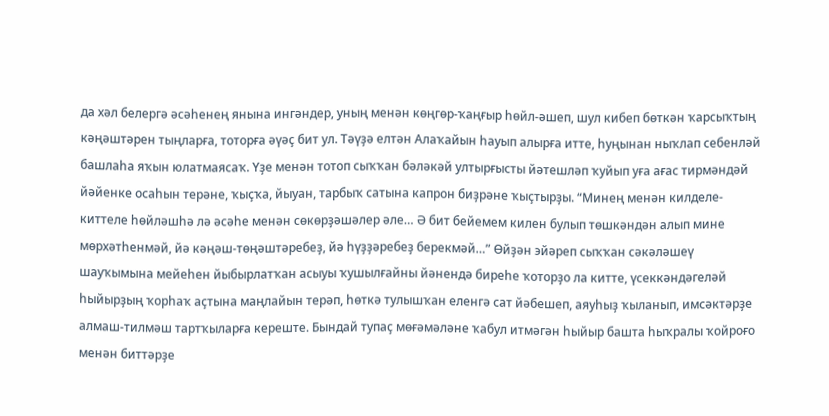да хәл белергә әсәһенең янына ингәндер, уның менән көңгөр-ҡаңғыр һөйл-әшеп, шул кибеп бөткән ҡарсыҡтың кәңәштәрен тыңларға, тоторға әүәҫ бит ул. Тәүҙә елтән Алаҡайын һауып алырға итте, һуңынан ныҡлап себенләй башлаһа яҡын юлатмаясаҡ. Үҙе менән тотоп сыҡҡан бәләкәй ултырғысты йәтешләп ҡуйып уға ағас тирмәндәй йәйенке осаһын терәне, ҡыҫҡа, йыуан, тарбыҡ сатына капрон биҙрәне ҡыҫтырҙы. “Минең менән килделе-киттеле һөйләшһә лә әсәһе менән сөкөрҙәшәлер әле… Ә бит бейемем килен булып төшкәндән алып мине мөрхәтһенмәй, йә кәңәш-төңәштәребеҙ, йә һүҙҙәребеҙ берекмәй…” Өйҙән эйәреп сыҡҡан сәкәләшеү шауҡымына мейеһен йыбырлатҡан асыуы ҡушылғайны йәнендә биреһе ҡоторҙо ла китте, үсеккәндәгеләй һыйырҙың ҡорһаҡ аҫтына маңлайын терәп, һөткә тулышҡан еленгә сат йәбешеп, аяуһыҙ ҡыланып, имсәктәрҙе алмаш-тилмәш тартҡыларға кереште. Бындай тупаҫ мөғәмәләне ҡабул итмәгән һыйыр башта һыҡралы ҡойроғо менән биттәрҙе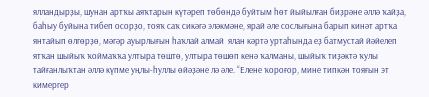ялландырҙы, шунан артҡы аяҡтарын күтәреп төбөндә буйтым һөт йыйылған биҙрәне әллә ҡайҙа, баһыу буйына тибеп осорҙо, тояҡ саҡ сикәгә эләкмәне, ярай әле сослығына барып кинәт артҡа янтайып өлгөрҙө, мәгәр ауырлығын һаҡлай алмай  ялан кәртә уртаһында еҙ батмустай йәйелеп ятҡан шыйыҡ ҡоймаҡҡа ултыра төштө, ултыра төшөп кенә ҡалманы, шыйыҡ тиҙәктә ҡулы тайғанлыҡтан әллә күпме уңлы-һуллы өйәҙәне лә әле. “Елене ҡороғор, мине типкән тояғын эт кимергер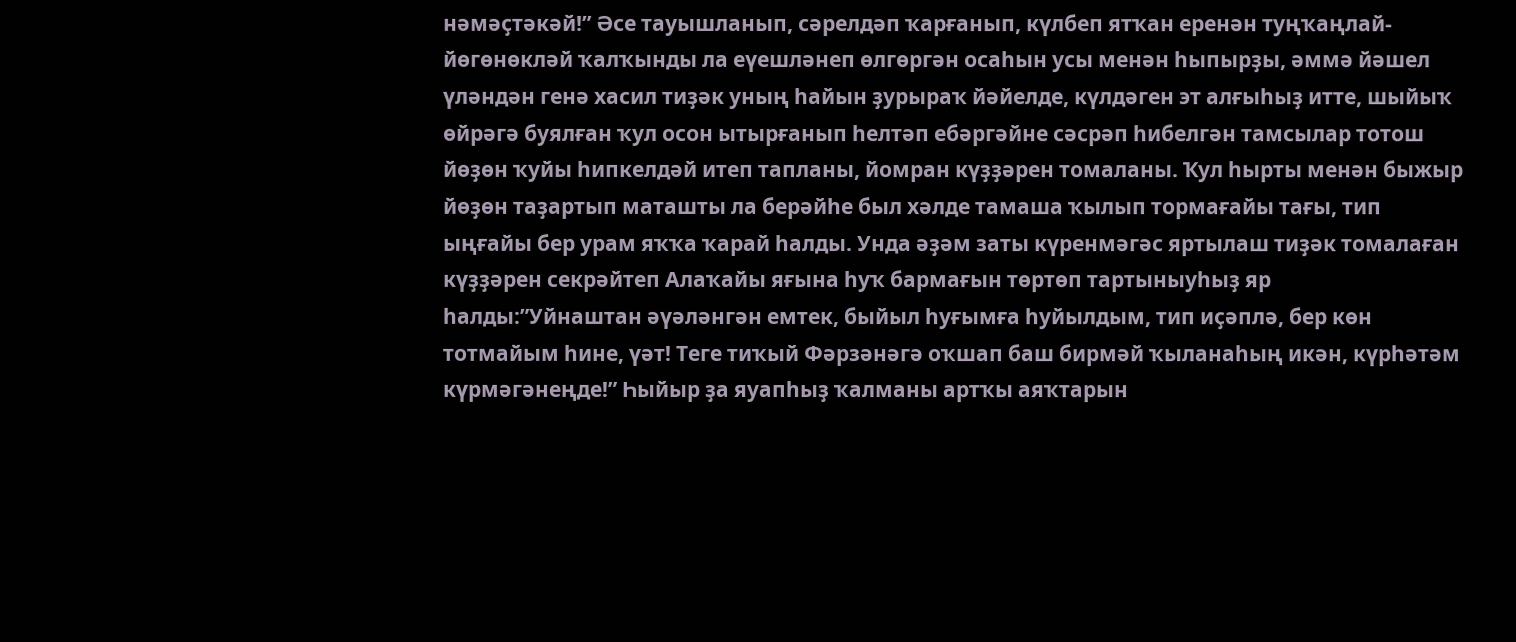нәмәҫтәкәй!” Әсе тауышланып, сәрелдәп ҡарғанып, күлбеп ятҡан еренән туңҡаңлай-йөгөнөкләй ҡалҡынды ла еүешләнеп өлгөргән осаһын усы менән һыпырҙы, әммә йәшел үләндән генә хасил тиҙәк уның һайын ҙурыраҡ йәйелде, күлдәген эт алғыһыҙ итте, шыйыҡ өйрәгә буялған ҡул осон ытырғанып һелтәп ебәргәйне сәсрәп һибелгән тамсылар тотош йөҙөн ҡуйы һипкелдәй итеп тапланы, йомран күҙҙәрен томаланы. Ҡул һырты менән быжыр йөҙөн таҙартып маташты ла берәйһе был хәлде тамаша ҡылып тормағайы тағы, тип ыңғайы бер урам яҡҡа ҡарай һалды. Унда әҙәм заты күренмәгәс яртылаш тиҙәк томалаған күҙҙәрен секрәйтеп Алаҡайы яғына һуҡ бармағын төртөп тартыныуһыҙ яр һалды:”Уйнаштан әүәләнгән емтек, быйыл һуғымға һуйылдым, тип иҫәплә, бер көн тотмайым һине, үәт! Теге тиҡый Фәрзәнәгә оҡшап баш бирмәй ҡыланаһың икән, күрһәтәм күрмәгәнеңде!” Һыйыр ҙа яуапһыҙ ҡалманы артҡы аяҡтарын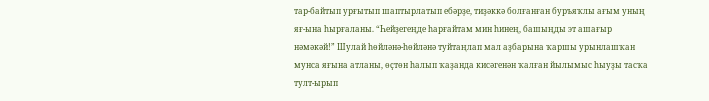тар-байтып урғытып шаптырлатып ебәрҙе, тиҙәккә болғанған буръяҡлы ағым уның яғ-ына һырғаланы. “Һейҙегеңде һарғайтам мин һинең, башыңды эт ашағыр нәмәкәй!” Шулай һөйләнә-һөйләнә туйтаңлап мал аҙбарына ҡаршы урынлашҡан мунса яғына атланы, өҫтөн һалып ҡаҙанда кисәгенән ҡалған йылымыс һыуҙы тасҡа тулт-ырып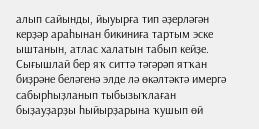алып сайынды, йыуырға тип әҙерләгән керҙәр араһынан бикиниға тартым эске ыштанын, атлас халатын табып кейҙе. Сығышлай бер яҡ ситтә тәгәрәп ятҡан биҙрәне беләгенә элде лә өкәлтәктә имергә сабырһыҙланып тыбызыҡлаған быҙауҙарҙы һыйырҙарына ҡушып өй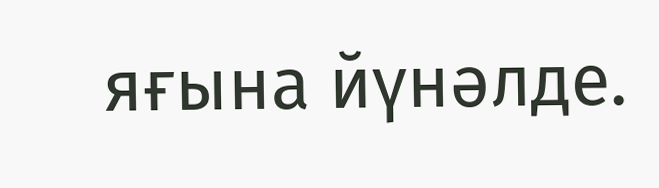яғына йүнәлде.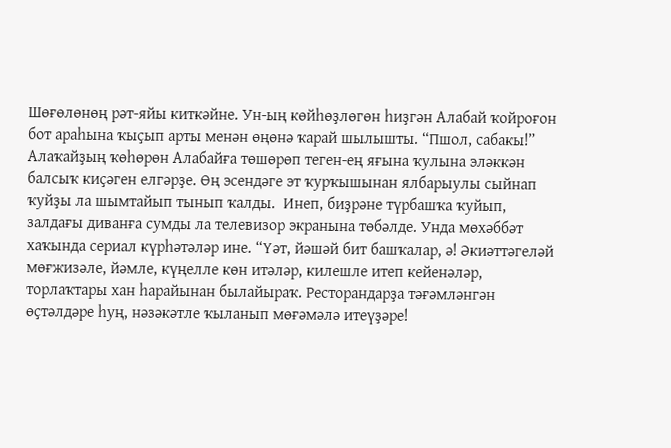Шөғөлөнөң рәт-яйы киткәйне. Ун-ың көйһөҙлөгөн һиҙгән Алабай ҡойроғон бот араһына ҡыҫып арты менән өңөнә ҡарай шылышты. “Пшол, сабакы!” Алаҡайҙың ҡөһөрөн Алабайға төшөрөп теген-ең яғына ҡулына эләккән балсыҡ киҫәген елгәрҙе. Өң эсендәге эт ҡурҡышынан ялбарыулы сыйнап ҡуйҙы ла шымтайып тынып ҡалды.  Инеп, биҙрәне түрбашҡа ҡуйып, залдағы диванға сумды ла телевизор экранына төбәлде. Унда мөхәббәт хаҡында сериал күрһәтәләр ине. “Үәт, йәшәй бит башҡалар, ә! Әкиәттәгеләй мөғжизәле, йәмле, күңелле көн итәләр, килешле итеп кейенәләр, торлаҡтары хан һарайынан былайыраҡ. Ресторандарҙа тәғәмләнгән өҫтәлдәре һуң, нәзәкәтле ҡыланып мөғәмәлә итеүҙәре!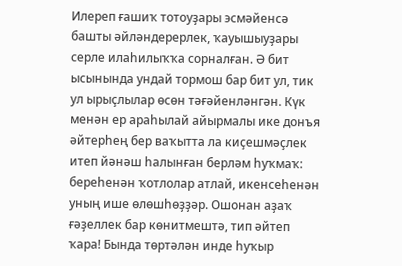Илереп ғашиҡ тотоуҙары эсмәйенсә башты әйләндерерлек, ҡауышыуҙары серле илаһилыҡҡа сорналған. Ә бит ысынында ундай тормош бар бит ул, тик ул ырыҫлылар өсөн тәғәйенләнгән. Күк менән ер араһылай айырмалы ике донъя әйтерһең бер ваҡытта ла киҫешмәҫлек итеп йәнәш һалынған берләм һуҡмаҡ: береһенән ҡотлолар атлай, икенсеһенән уның ише өлөшһөҙҙәр. Ошонан аҙаҡ ғәҙеллек бар көнитмештә, тип әйтеп ҡара! Бында төртәлән инде һуҡыр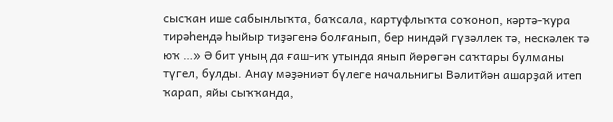сысҡан ише сабынлыҡта, баҡсала, картуфлыҡта соҡоноп, кәртә-ҡура тирәһендә һыйыр тиҙәгенә болғанып, бер ниндәй гүзәллек тә, нескәлек тә юҡ …» Ә бит уның да ғаш-иҡ утында янып йөрөгән саҡтары булманы түгел, булды. Анау мәҙәниәт бүлеге начальнигы Вәлитйән ашарҙай итеп ҡарап, яйы сыҡҡанда,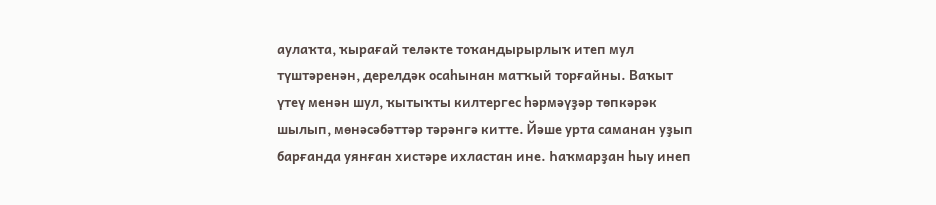аулаҡта, ҡырағай теләкте тоҡандырырлыҡ итеп мул түштәренән, дерелдәк осаһынан матҡый торғайны. Ваҡыт үтеү менән шул, ҡытыҡты килтергес һәрмәүҙәр төпкәрәк шылып, мөнәсәбәттәр тәрәнгә китте. Йәше урта саманан уҙып барғанда уянған хистәре ихластан ине. Һаҡмарҙан һыу инеп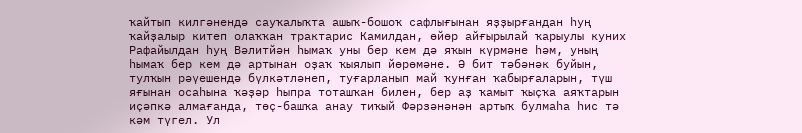ҡайтып килгәнендә сауҡалыҡта ашыҡ-бошоҡ сафлығынан яҙҙырғандан һуң ҡайҙалыр китеп олаҡҡан трактарис Камилдан, өйөр айғырылай ҡарыулы куних Рафайылдан һуң Вәлитйән һымаҡ уны бер кем дә яҡын күрмәне һәм, уның һымаҡ бер кем дә артынан оҙаҡ ҡыялып йөрөмәне. Ә бит тәбәнәк буйын, тулҡын рәүешендә бүлкәтләнеп, туғарланып май ҡунған ҡабырғаларын, түш яғынан осаһына ҡәҙәр һыпра тоташҡан билен, бер аҙ ҡамыт ҡыҫҡа аяҡтарын иҫәпкә алмағанда, төҫ-башҡа анау тиҡый Фәрзәнәнән артыҡ булмаһа һис тә кәм түгел. Ул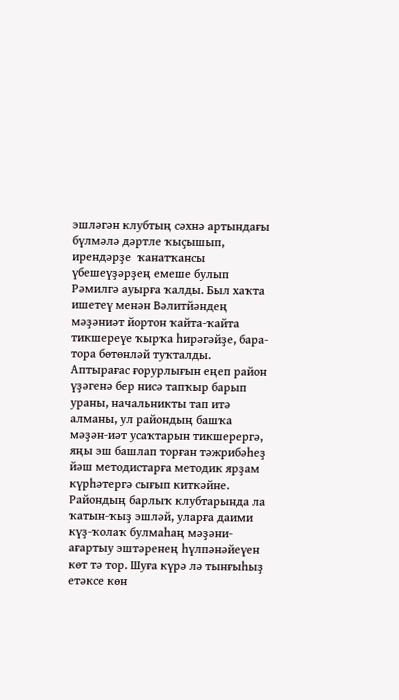эшләгән клубтың сәхнә артындағы бүлмәлә дәртле ҡыҫышып, ирендәрҙе  ҡанатҡансы үбешеүҙәрҙең емеше булып Рәмилгә ауырға ҡалды. Был хаҡта ишетеү менән Вәлитйәндең мәҙәниәт йортон ҡайта-ҡайта тикшереүе ҡырҡа һирәгәйҙе, бара-тора бөтөнләй туҡталды. Аптырағас ғорурлығын еңеп район үҙәгенә бер нисә тапҡыр барып ураны, начальникты тап итә алманы, ул райондың башҡа мәҙән-иәт усаҡтарын тикшерергә, яңы эш башлап торған тәжрибәһеҙ  йәш методистарға методик ярҙам күрһәтергә сығып киткәйне. Райондың барлыҡ клубтарында ла ҡатын-ҡыҙ эшләй, уларға даими күҙ-ҡолаҡ булмаһаң мәҙәни-ағартыу эштәренең һүлпәнәйеүен көт тә тор. Шуға күрә лә тынғыһыҙ етәксе көн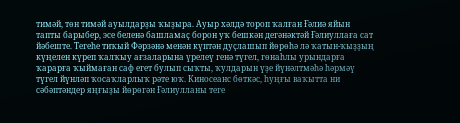тимәй, төн тимәй ауылдарҙы ҡыҙыра. Ауыр хәлдә тороп ҡалған Ғәлиә яйын тапты барыбер, эсе беленә башламаҫ борон уҡ бешкән дегәнәктәй Ғәлиуллаға сат йәбеште. Тегеһе тиҡый Фәрзәнә менән күптән дуҫлашып йөрөһә лә ҡатын-ҡыҙҙың күңелен күреп ҡалҡыу ағзаларына үрелеү генә түгел, гөнаһлы урындарға ҡарарға ҡыймаған саф егет булып сыҡты, ҡулдарын үҙе йүнәлтмәһә һәрмәү түгел йүнләп ҡосаҡларлыҡ рәте юҡ. Киносеанс бөткәс, һуңғы ваҡытта ни сәбәптәндер яңғыҙы йөрөгән Ғәлиулланы теге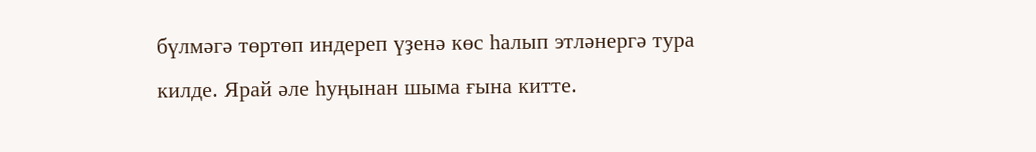бүлмәгә төртөп индереп үҙенә көс һалып этләнергә тура килде. Ярай әле һуңынан шыма ғына китте.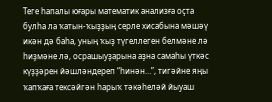Теге һапалы юғары математик анализға оҫта булһа ла ҡатын-ҡыҙҙың серле хисабына мәшәү икән дә баһа, уның ҡыҙ түгеллеген белмәне лә һиҙмәне лә, осрашыуҙарына аҙна самаһы үткәс күҙҙәрен йәшләндереп “һинән…”, тигәйне яңы ҡапҡаға тексәйгән һарыҡ тәкәһеләй йыуаш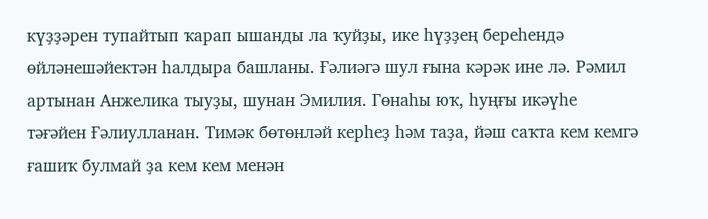күҙҙәрен тупайтып ҡарап ышанды ла ҡуйҙы, ике һүҙҙең береһендә өйләнешәйектән һалдыра башланы. Ғәлиәгә шул ғына кәрәк ине лә. Рәмил артынан Анжелика тыуҙы, шунан Эмилия. Гөнаһы юҡ, һуңғы икәүһе тәғәйен Ғәлиулланан. Тимәк бөтөнләй керһеҙ һәм таҙа, йәш саҡта кем кемгә ғашиҡ булмай ҙа кем кем менән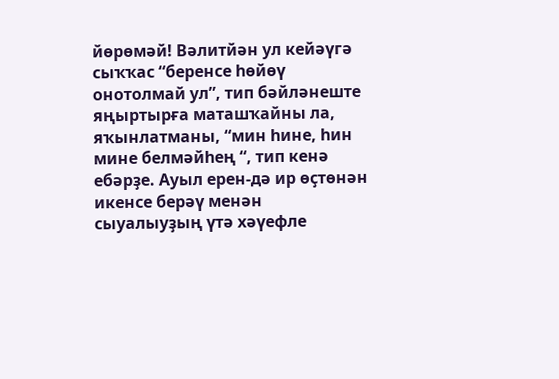йөрөмәй! Вәлитйән ул кейәүгә сыҡҡас “беренсе һөйөү онотолмай ул”, тип бәйләнеште яңыртырға маташҡайны ла, яҡынлатманы, “мин һине, һин мине белмәйһең “, тип кенә ебәрҙе. Ауыл ерен-дә ир өҫтөнән икенсе берәү менән сыуалыуҙың үтә хәүефле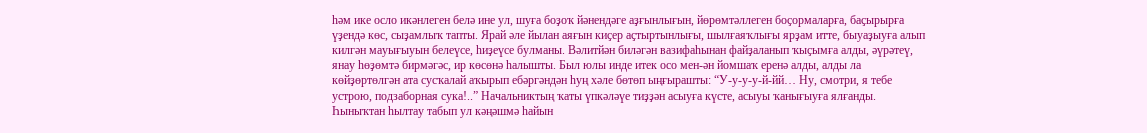һәм ике осло икәнлеген белә ине ул, шуға боҙоҡ йәнендәге аҙғынлығын, йөрөмтәллеген боҫормаларға, баҫырырға үҙендә көс, сыҙамлыҡ тапты. Ярай әле йылан аяғын киҫер аҫтыртынлығы, шылғаяҡлығы ярҙам итте, быуаҙыуға алып килгән мауығыуын белеүсе, һиҙеүсе булманы. Вәлитйән биләгән вазифаһынан файҙаланып ҡыҫымға алды, әүрәтеү, янау һөҙөмтә бирмәгәс, ир көсөнә һалышты. Был юлы инде итек осо мен-ән йомшаҡ еренә алды, алды ла көйҙөртөлгән ата сусҡалай аҡырып ебәргәндән һуң хәле бөтөп ыңғырашты: “У-у-у-у-й-йй… Ну, смотри, я тебе устрою, подзаборная сука!..” Начальниктың ҡаты үпкәләүе тиҙҙән асыуға күсте, асыуы ҡанығыуға ялғанды. Һыныҡтан һылтау табып ул кәңәшмә һайын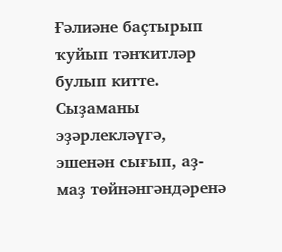Ғәлиәне баҫтырып ҡуйып тәнҡитләр булып китте. Сыҙаманы эҙәрлекләүгә, эшенән сығып, аҙ-маҙ төйнәнгәндәренә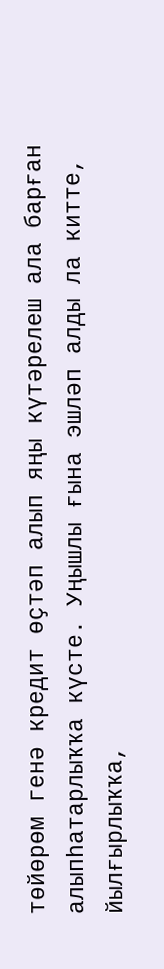төйөрөм генә кредит өҫтәп алып яңы күтәрелеш ала барған алыпһатарлыҡҡа күсте. Уңышлы ғына эшләп алды ла китте, йылғырлыҡҡа,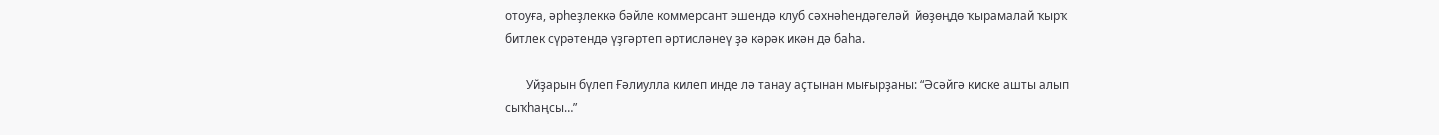отоуға, әрһеҙлеккә бәйле коммерсант эшендә клуб сәхнәһендәгеләй  йөҙөңдө ҡырамалай ҡырҡ битлек сүрәтендә үҙгәртеп әртисләнеү ҙә кәрәк икән дә баһа.

       Уйҙарын бүлеп Ғәлиулла килеп инде лә танау аҫтынан мығырҙаны: “Әсәйгә киске ашты алып сыҡһаңсы…”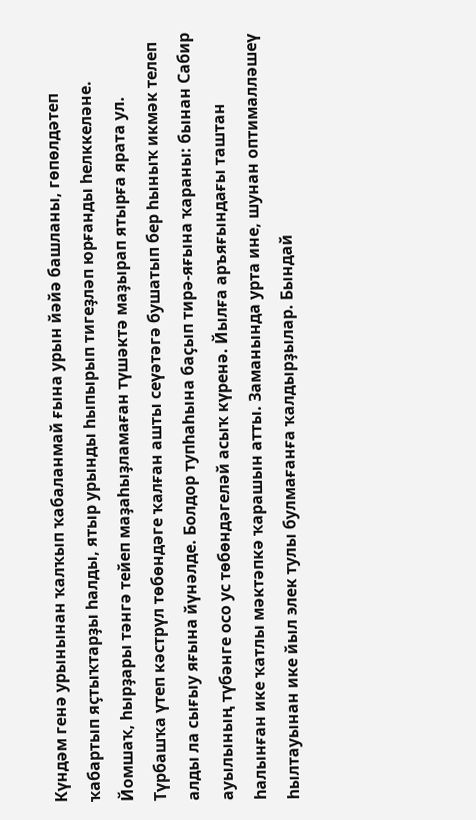Күндәм генә урынынан ҡалҡып ҡабаланмай ғына урын йәйә башланы, гөпөлдәтеп ҡабартып яҫтыҡтарҙы һалды, ятыр урынды һыпырып тигеҙләп юрғанды һелккеләне. Йомшаҡ, һырҙары тәнгә тейеп маҙаһыҙламаған түшәктә маҙырап ятырға ярата ул. Түрбашҡа үтеп кәстрүл төбөндәге ҡалған ашты сеүәтәгә бушатып бер һыныҡ икмәк телеп алды ла сығыу яғына йүнәлде. Болдор тупһаһына баҫып тирә-яғына ҡараны: бынан Сабир ауылының түбәнге осо ус төбөндәгеләй асыҡ күренә. Йылға аръяғындағы таштан һалынған ике ҡатлы мәктәпкә ҡарашын атты. Заманында урта ине, шунан оптималләшеү һылтауынан ике йыл элек тулы булмағанға ҡалдырҙылар. Бындай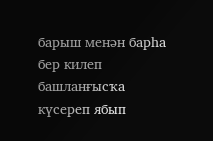барыш менән барһа бер килеп башланғысҡа күсереп ябып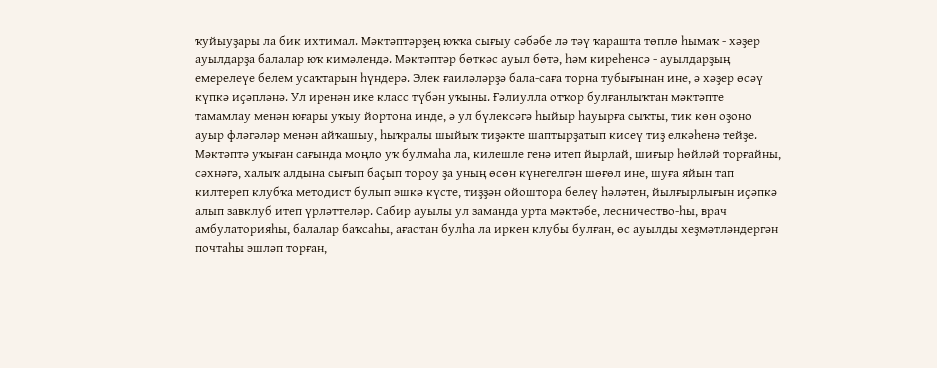ҡуйыуҙары ла бик ихтимал. Мәктәптәрҙең юҡҡа сығыу сәбәбе лә тәү ҡарашта төплө һымаҡ - хәҙер ауылдарҙа балалар юҡ кимәлендә. Мәктәптәр бөткәс ауыл бөтә, һәм киреһенсә - ауылдарҙың емерелеүе белем усаҡтарын һүндерә. Элек ғаиләләрҙә бала-саға торна тубығынан ине, ә хәҙер өсәү күпкә иҫәпләнә. Ул иренән ике класс түбән уҡыны. Ғәлиулла отҡор булғанлыҡтан мәктәпте тамамлау менән юғары уҡыу йортона инде, ә ул бүлексәгә һыйыр һауырға сыҡты, тик көн оҙоно ауыр фләгәләр менән айҡашыу, һыҡралы шыйыҡ тиҙәкте шаптырҙатып кисеү тиҙ елкәһенә тейҙе. Мәктәптә уҡыған сағында моңло уҡ булмаһа ла, килешле генә итеп йырлай, шиғыр һөйләй торғайны, сәхнәгә, халыҡ алдына сығып баҫып тороу ҙа уның өсөн күнегелгән шөғөл ине, шуға яйын тап килтереп клубҡа методист булып эшкә күсте, тиҙҙән ойоштора белеү һәләтен, йылғырлығын иҫәпкә алып завклуб итеп үрләттеләр. Сабир ауылы ул заманда урта мәктәбе, лесничество-һы, врач  амбулаторияһы, балалар баҡсаһы, ағастан булһа ла иркен клубы булған, өс ауылды хеҙмәтләндергән почтаһы эшләп торған,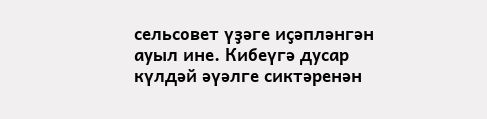сельсовет үҙәге иҫәпләнгән ауыл ине. Кибеүгә дусар күлдәй әүәлге сиктәренән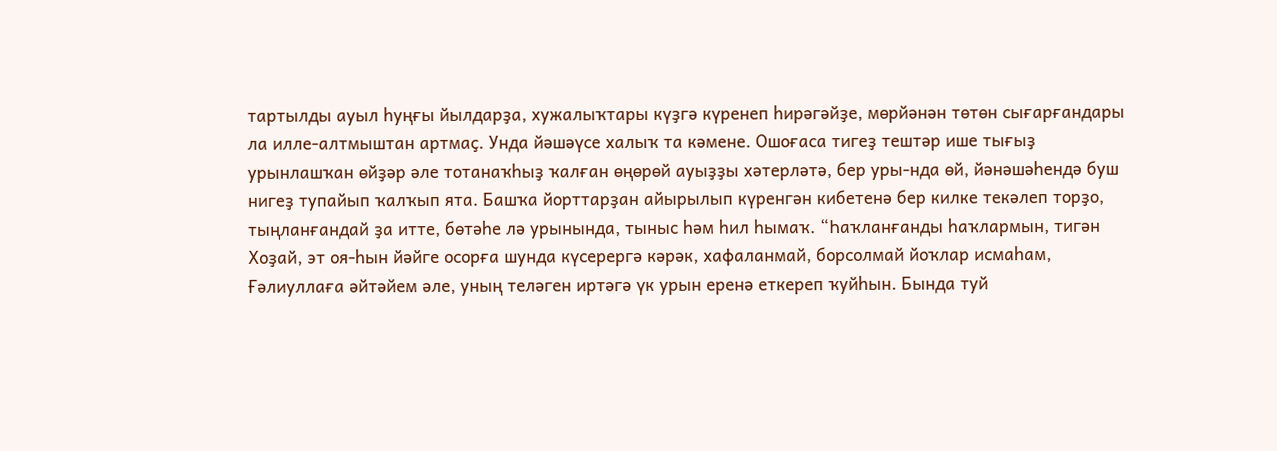тартылды ауыл һуңғы йылдарҙа, хужалыҡтары күҙгә күренеп һирәгәйҙе, мөрйәнән төтөн сығарғандары ла илле-алтмыштан артмаҫ. Унда йәшәүсе халыҡ та кәмене. Ошоғаса тигеҙ тештәр ише тығыҙ урынлашҡан өйҙәр әле тотанаҡһыҙ ҡалған өңөрөй ауыҙҙы хәтерләтә, бер уры-нда өй, йәнәшәһендә буш нигеҙ тупайып ҡалҡып ята. Башҡа йорттарҙан айырылып күренгән кибетенә бер килке текәлеп торҙо, тыңланғандай ҙа итте, бөтәһе лә урынында, тыныс һәм һил һымаҡ. “Һаҡланғанды һаҡлармын, тигән Хоҙай, эт оя-һын йәйге осорға шунда күсерергә кәрәк, хафаланмай, борсолмай йоҡлар исмаһам, Ғәлиуллаға әйтәйем әле, уның теләген иртәгә үк урын еренә еткереп ҡуйһын. Бында туй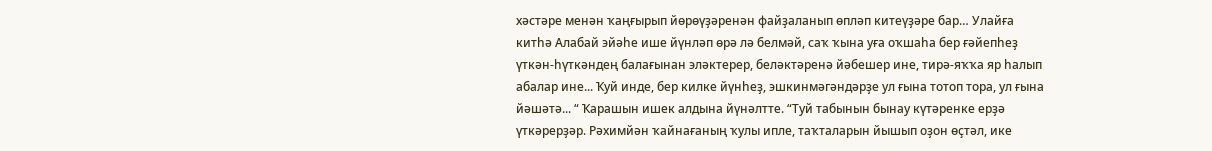хәстәре менән ҡаңғырып йөрөүҙәренән файҙаланып өпләп китеүҙәре бар… Улайға китһә Алабай эйәһе ише йүнләп өрә лә белмәй, саҡ ҡына уға оҡшаһа бер ғәйепһеҙ үткән-һүткәндең балағынан эләктерер, беләктәренә йәбешер ине, тирә-яҡҡа яр һалып абалар ине... Ҡуй инде, бер килке йүнһеҙ, эшкинмәгәндәрҙе ул ғына тотоп тора, ул ғына йәшәтә... “ Ҡарашын ишек алдына йүнәлтте. “Туй табынын бынау күтәренке ерҙә үткәрерҙәр. Рәхимйән ҡайнағаның ҡулы ипле, таҡталарын йышып оҙон өҫтәл, ике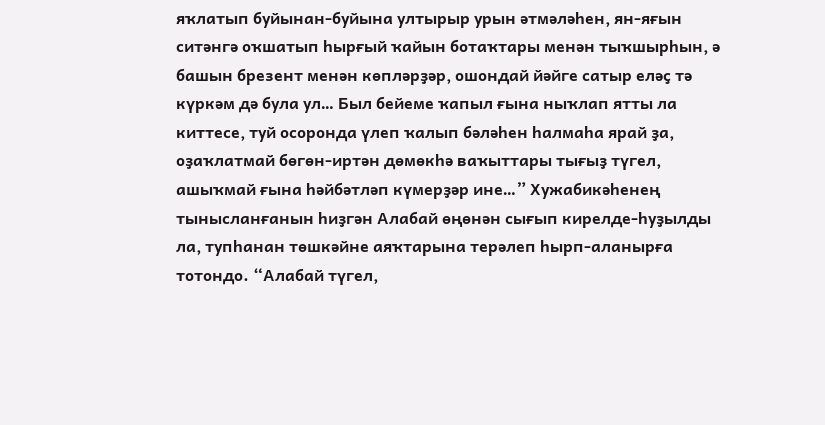яҡлатып буйынан-буйына ултырыр урын әтмәләһен, ян-яғын ситәнгә оҡшатып һырғый ҡайын ботаҡтары менән тыҡшырһын, ә башын брезент менән көпләрҙәр, ошондай йәйге сатыр еләҫ тә күркәм дә була ул… Был бейеме ҡапыл ғына ныҡлап ятты ла киттесе, туй осоронда үлеп ҡалып бәләһен һалмаһа ярай ҙа, оҙаҡлатмай бөгөн-иртән дөмөкһә ваҡыттары тығыҙ түгел, ашыҡмай ғына һәйбәтләп күмерҙәр ине…” Хужабикәһенең тынысланғанын һиҙгән Алабай өңөнән сығып кирелде-һуҙылды ла, тупһанан төшкәйне аяҡтарына терәлеп һырп-аланырға тотондо. “Алабай түгел,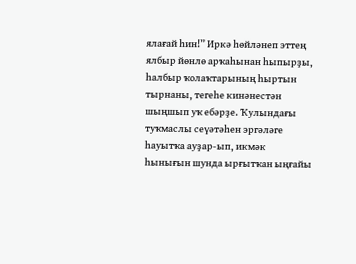ялағай һин!” Иркә һөйләнеп эттең ялбыр йөнлө арҡаһынан һыпырҙы, һалбыр ҡолаҡтарының һыртын тырнаны, тегеһе кинәнестән шыңшып уҡ ебәрҙе. Ҡулындағы туҡмаслы сеүәтәһен эргәләге һауытҡа ауҙар-ып, икмәк һынығын шунда ырғытҡан ыңғайы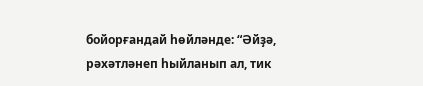бойорғандай һөйләнде: “Әйҙә, рәхәтләнеп һыйланып ал, тик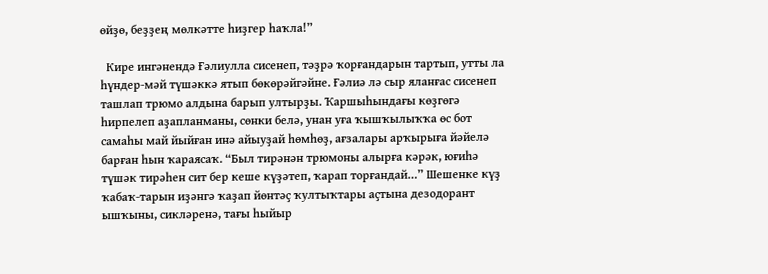өйҙө, беҙҙең мөлкәтте һиҙгер һаҡла!”

  Кире ингәнендә Ғәлиулла сисенеп, тәҙрә ҡорғандарын тартып, утты ла һүндер-мәй түшәккә ятып бөкөрәйгәйне. Ғәлиә лә сыр яланғас сисенеп ташлап трюмо алдына барып ултырҙы. Ҡаршыһындағы көҙгөгә һирпелеп аҙапланманы, сөнки белә, унан уға ҡышҡылыҡҡа өс бот самаһы май йыйған инә айыуҙай һөмһөҙ, ағзалары арҡырыға йәйелә барған һын ҡараясаҡ. “Был тирәнән трюмоны алырға кәрәк, юғиһә түшәк тирәһен сит бер кеше күҙәтеп, ҡарап торғандай…” Шешенке күҙ ҡабаҡ-тарын иҙәнгә ҡаҙап йөнтәҫ ҡултыҡтары аҫтына дезодорант ышҡыны, сикләренә, тағы һыйыр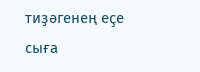тиҙәгенең еҫе сыға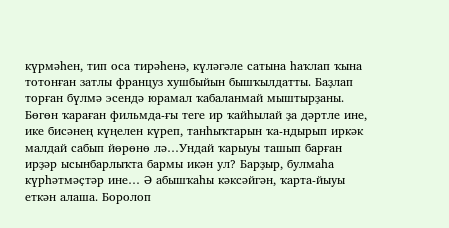күрмәһен, тип оса тирәһенә, күләгәле сатына һаҡлап ҡына тотонған затлы француз хушбыйын бышҡылдатты. Баҙлап торған бүлмә эсендә юрамал ҡабаланмай мыштырҙаны. Бөгөн ҡараған фильмда-ғы теге ир ҡайһылай ҙа дәртле ине, ике бисәнең күңелен күреп, танһыҡтарын ҡа-ндырып иркәк малдай сабып йөрөнө лә…Ундай ҡарыуы ташып барған ирҙәр ысынбарлыҡта бармы икән ул? Барҙыр, булмаһа күрһәтмәҫтәр ине… Ә абышҡаһы кәксәйгән, ҡарта-йыуы еткән алаша. Боролоп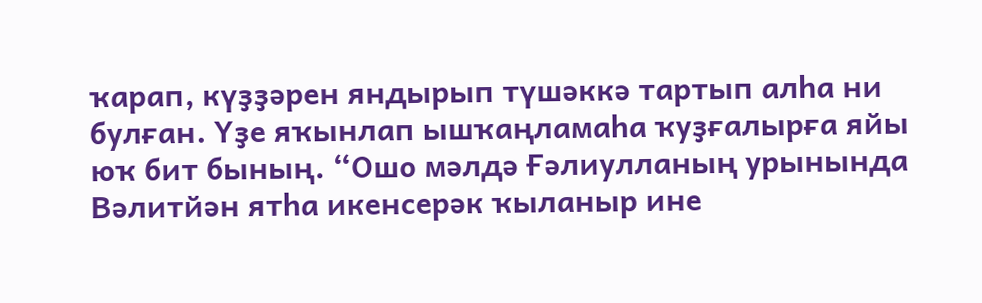ҡарап, күҙҙәрен яндырып түшәккә тартып алһа ни булған. Үҙе яҡынлап ышҡаңламаһа ҡуҙғалырға яйы юҡ бит бының. “Ошо мәлдә Ғәлиулланың урынында Вәлитйән ятһа икенсерәк ҡыланыр ине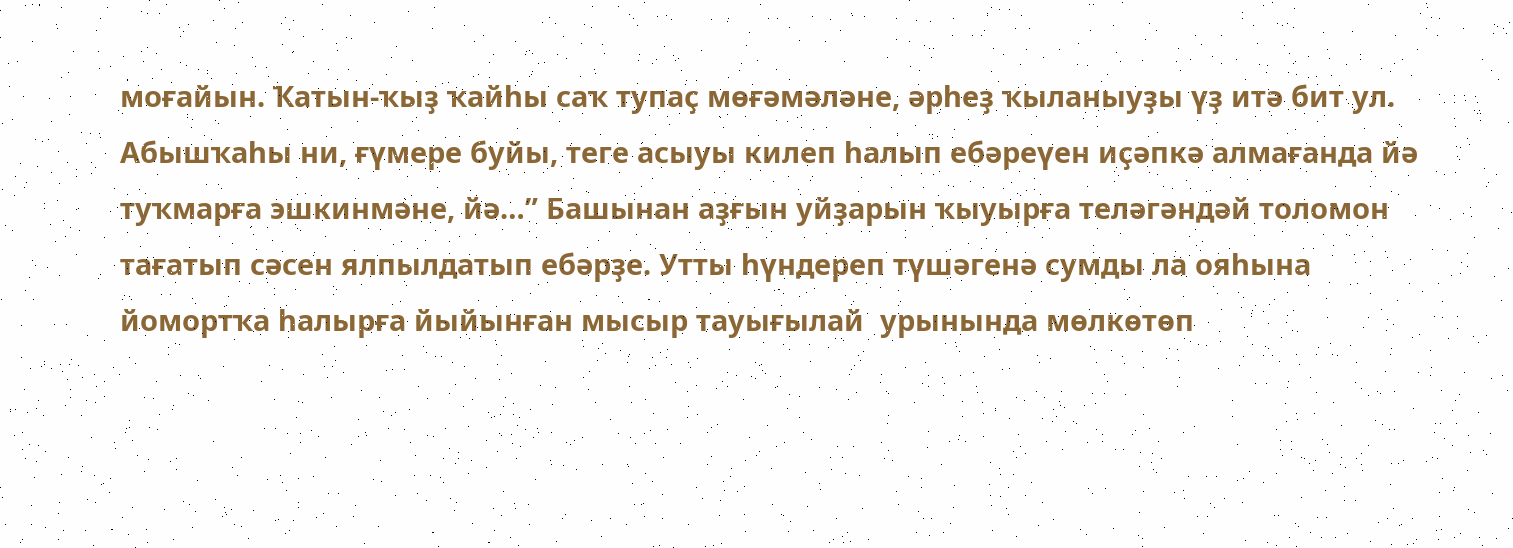моғайын. Ҡатын-ҡыҙ ҡайһы саҡ тупаҫ мөғәмәләне, әрһеҙ ҡыланыуҙы үҙ итә бит ул. Абышҡаһы ни, ғүмере буйы, теге асыуы килеп һалып ебәреүен иҫәпкә алмағанда йә туҡмарға эшкинмәне, йә…” Башынан аҙғын уйҙарын ҡыуырға теләгәндәй толомон тағатып сәсен ялпылдатып ебәрҙе. Утты һүндереп түшәгенә сумды ла ояһына йомортҡа һалырға йыйынған мысыр тауығылай  урынында мөлкөтөп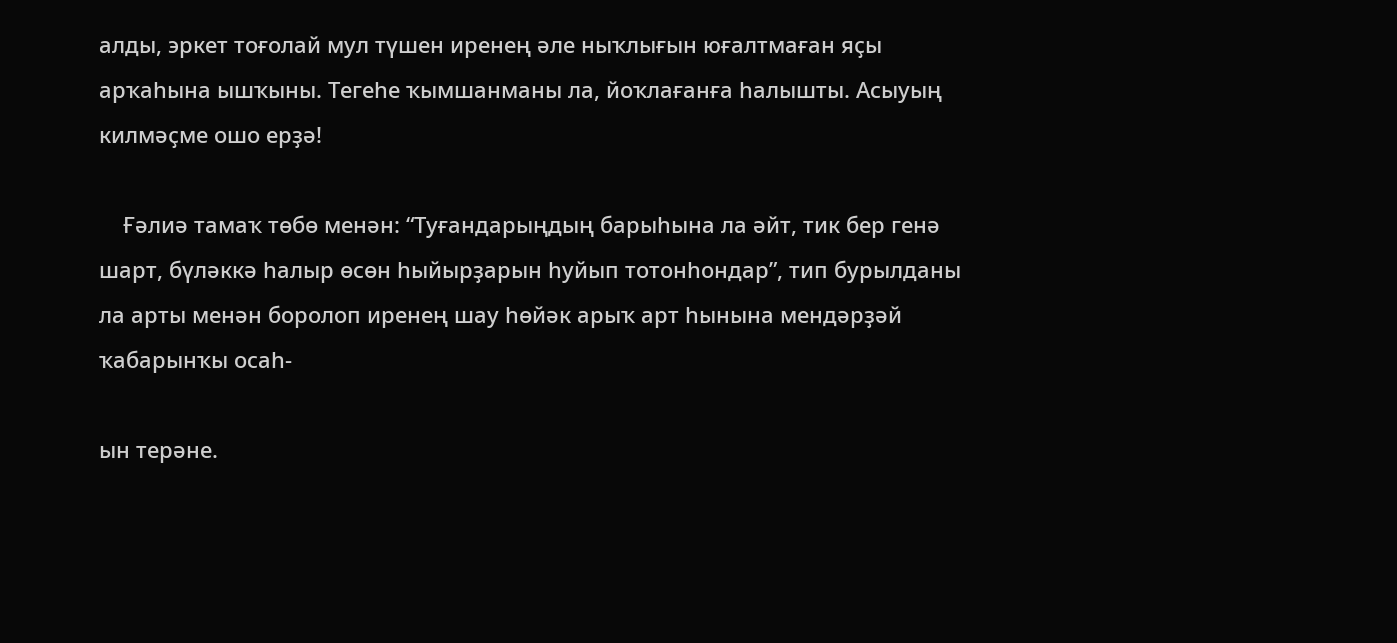алды, эркет тоғолай мул түшен иренең әле ныҡлығын юғалтмаған яҫы арҡаһына ышҡыны. Тегеһе ҡымшанманы ла, йоҡлағанға һалышты. Асыуың килмәҫме ошо ерҙә!

    Ғәлиә тамаҡ төбө менән: “Туғандарыңдың барыһына ла әйт, тик бер генә шарт, бүләккә һалыр өсөн һыйырҙарын һуйып тотонһондар”, тип бурылданы ла арты менән боролоп иренең шау һөйәк арыҡ арт һынына мендәрҙәй ҡабарынҡы осаһ-

ын терәне.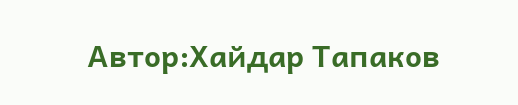Автор:Хайдар Тапаков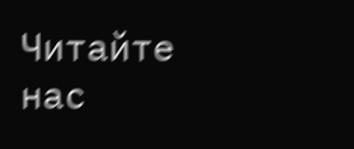Читайте нас